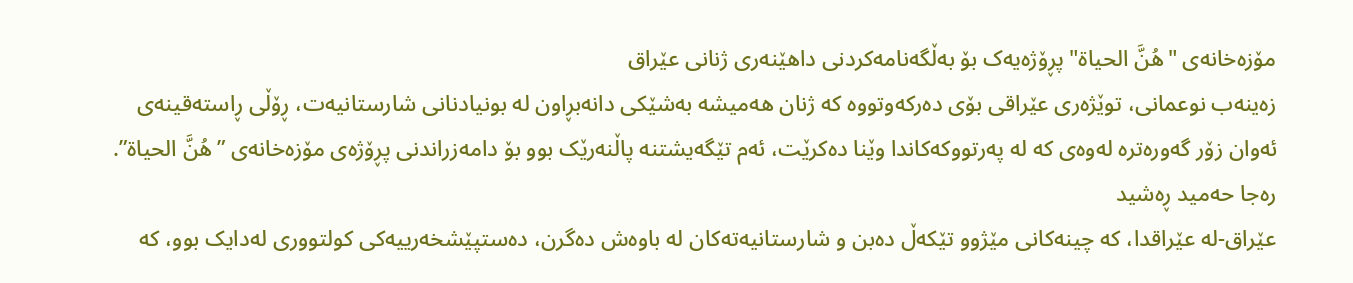مۆزەخانەی "هُنَّ الحياة" پڕۆژەیەک بۆ بەڵگەنامەکردنی داهێنەری ژنانی عێراق
زەینەب نوعمانی، توێژەری عێراقی بۆی دەرکەوتووە کە ژنان هەمیشە بەشێکی دانەبڕاون لە بونیادنانی شارستانیەت، ڕۆڵی ڕاستەقینەی ئەوان زۆر گەورەترە لەوەی کە لە پەرتووکەکاندا وێنا دەکرێت، ئەم تێگەیشتنە پاڵنەرێک بوو بۆ دامەزراندنی پڕۆژەی مۆزەخانەی ”هُنَّ الحياة”.
رەجا حەمید ڕەشید
عێراق-لە عێراقدا، کە چینەکانی مێژوو تێکەڵ دەبن و شارستانیەتەکان لە باوەش دەگرن، دەستپێشخەرییەکی کولتووری لەدایک بوو، کە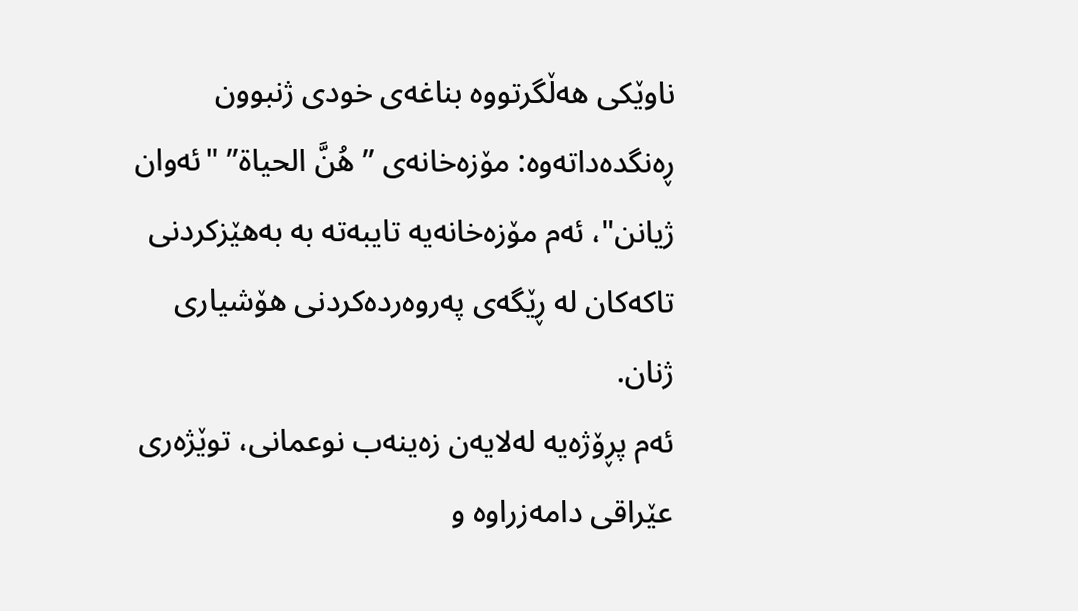ناوێکی هەڵگرتووە بناغەی خودی ژنبوون ڕەنگدەداتەوە: مۆزەخانەی ”هُنَّ الحياة” "ئەوان ژیانن"، ئەم مۆزەخانەیە تایبەتە بە بەهێزکردنی تاکەکان لە ڕێگەی پەروەردەکردنی هۆشیاری ژنان.
ئەم پڕۆژەیە لەلایەن زەینەب نوعمانی، توێژەری عێراقی دامەزراوە و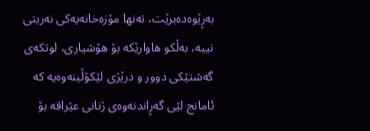بەڕێوەدەبرێت، تەنها مۆزەخانەیەکی نەریتی نییە، بەڵکو هاوارێکە بۆ هۆشیاری، لوتکەی گەشتێکی دوور و درێژی لێکۆڵینەوەیە کە ئامانج لێی گەڕاندنەوەی ژنانی عێراقە بۆ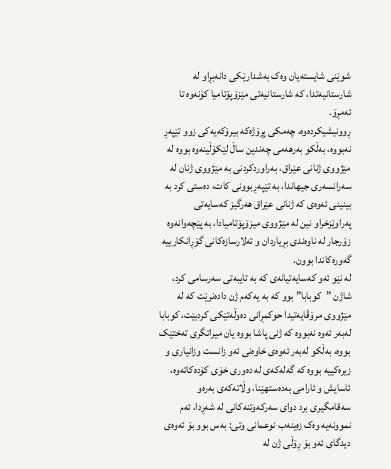شوێنی شایستەیان وەک بەشدارێکی دانەبڕاو لە شارستانیەتدا، کە شارستانیەتی مێزۆپۆتامیا کۆنەوە تا ئەمڕۆ.
ڕوونیشیکردەوە، چەمکی پڕۆژەکە بیرۆکەیەکی زوو تێپەڕ نەبووە، بەڵکو بەرهەمی چەندین ساڵ لێکۆڵینەوە بووە لە مێژووی ژنانی عێراق، بەراوردکردنی بە مێژووی ژنان لە سەرانسەری جیهاندا، بە تێپەڕبوونی کات، دەستی کرد بە بینینی ئەوەی کە ژنانی عێراق هەرگیز کەسایەتی پەراوێزخراو نین لە مێژووی میزۆپۆتامیادا، بە پێچەوانەوە زۆرجار لە ناوەندی بڕیاردان و تەلارسازەکانی گۆڕانکارییە گەورەکاندا بوون.
لە نێو ئەو کەسایەتیانەی کە بە تایبەتی سەرسامی کرد، شاژن ”کوبابا” بوو کە بە یەکەم ژن دادەنرێت کە لە مێژووی مرۆڤایەتیدا حوکمڕانی دەوڵەتێکی کردبێت، کوبابا لەبەر ئەوە نەبووە کە ژنی پاشا بووە یان میراتگری تەختێک بووە، بەڵکو لەبەر ئەوەی خاوەنی ئەو زانست وزانیاری و زیرەکییە بووە کە گەلەکەی لە دەوری خۆی کۆدەکاتەوە، ئاسایش و ئارامی بەدەستهێنا، وڵاتەکەی بەرەو سەقامگیری برد دوای سەرکەوتنەکانی لە شەڕدا، ئەم نموونەیە وەک زەینەب نوعمانی وتی: بەس بوو بۆ ئەوەی دیدگای ئەو بۆ ڕۆڵی ژن لە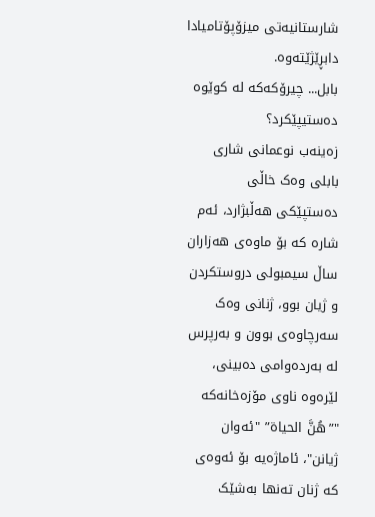شارستانیەتی میزۆپۆتامیادا دابڕێژێتەوە.
بابل... چیرۆکەکە لە کوێوە دەستیپێکرد؟
زەینەب نوعمانی شاری بابلی وەک خاڵی دەستپێکی هەڵبژارد، ئەم شارە کە بۆ ماوەی هەزاران ساڵ سیمبولی دروستکردن و ژیان بوو، ژنانی وەک سەرچاوەی بوون و بەرپرس لە بەردەوامی دەبینی، لێرەوە ناوی مۆزەخانەکە "”هُنَّ الحياة” "ئەوان ژیانن"، ئاماژەیە بۆ ئەوەی کە ژنان تەنها بەشێک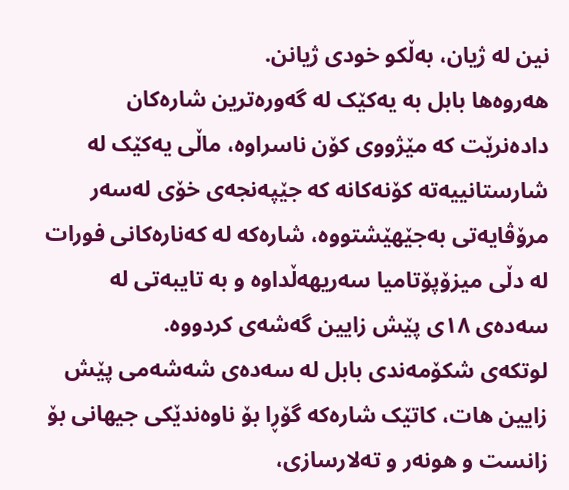نین لە ژیان، بەڵکو خودی ژیانن.
هەروەها بابل بە یەکێک لە گەورەترین شارەکان دادەنرێت کە مێژووی کۆن ناسراوە، ماڵی یەکێک لە شارستانییەتە کۆنەکانە کە جێپەنجەی خۆی لەسەر مرۆڤایەتی بەجێهێشتووە، شارەکە لە کەنارەکانی فورات لە دڵی میزۆپۆتامیا سەریهەڵداوە و بە تایبەتی لە سەدەی ١٨ی پێش زایین گەشەی کردووە.
لوتکەی شکۆمەندی بابل لە سەدەی شەشەمی پێش زایین هات، کاتێک شارەکە گۆڕا بۆ ناوەندێکی جیهانی بۆ زانست و هونەر و تەلارسازی،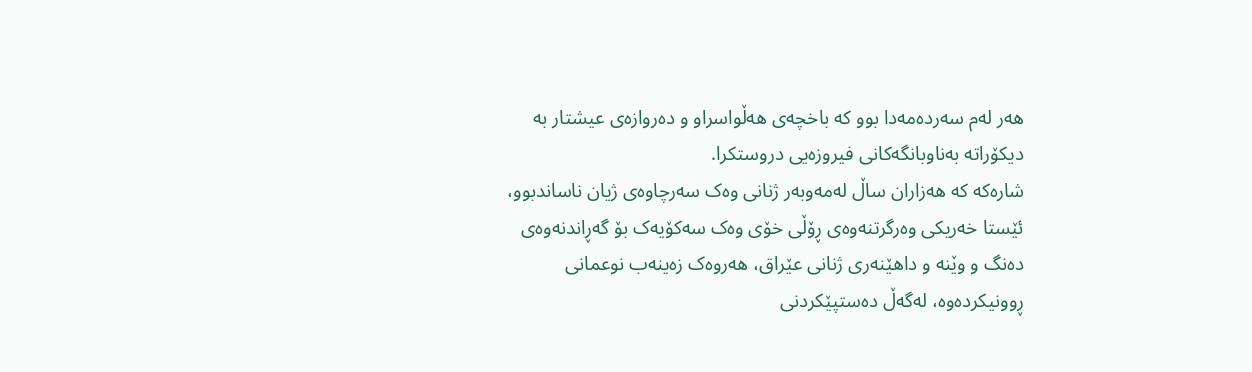هەر لەم سەردەمەدا بوو کە باخچەی هەڵواسراو و دەروازەی عیشتار بە دیکۆراتە بەناوبانگەکانی فیروزەیی دروستکرا.
شارەکە کە هەزاران ساڵ لەمەوبەر ژنانی وەک سەرچاوەی ژیان ناساندبوو، ئێستا خەریکی وەرگرتنەوەی ڕۆڵی خۆی وەک سەکۆیەک بۆ گەڕاندنەوەی دەنگ و وێنە و داهێنەری ژنانی عێراق، هەروەک زەینەب نوعمانی ڕوونیکردەوە، لەگەڵ دەستپێکردنی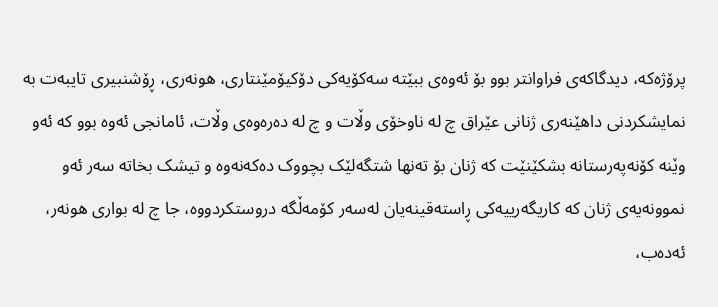پرۆژەکە، دیدگاکەی فراوانتر بوو بۆ ئەوەی ببێتە سەکۆیەکی دۆکیۆمێنتاری، هونەری، ڕۆشنبیری تایبەت بە نمایشکردنی داهێنەری ژنانی عێراق چ لە ناوخۆی وڵات و چ لە دەرەوەی وڵات، ئامانجی ئەوە بوو کە ئەو وێنە کۆنەپەرستانە بشکێنێت کە ژنان بۆ تەنها شتگەلێک بچووک دەکەنەوە و تیشک بخاتە سەر ئەو نموونەیەی ژنان کە کاریگەرییەکی ڕاستەقینەیان لەسەر کۆمەڵگە دروستکردووە، جا چ لە بواری هونەر، ئەدەب،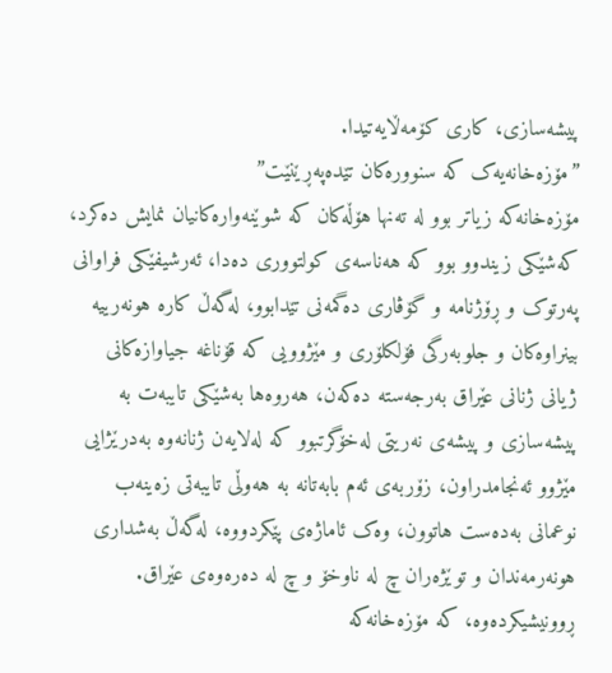پیشەسازی، کاری کۆمەڵایەتیدا.
”مۆزەخانەیەک کە سنوورەکان تێدەپەڕێنێت”
مۆزەخانەکە زیاتر بوو لە تەنها هۆڵەکان کە شوێنەوارەکانیان نمایش دەکرد، کەشێکی زیندوو بوو کە هەناسەی کولتووری دەدا، ئەرشیفێکی فراوانی پەرتوک و ڕۆژنامە و گۆڤاری دەگمەنی تێدابوو، لەگەڵ کارە هونەرییە بینراوەکان و جلوبەرگی فۆلکلۆری و مێژوویی کە قۆناغە جیاوازەکانی ژیانی ژنانی عێراق بەرجەستە دەکەن، هەروەها بەشێکی تایبەت بە پیشەسازی و پیشەی نەریتی لەخۆگرتبوو کە لەلایەن ژنانەوە بەدرێژایی مێژوو ئەنجامدراون، زۆربەی ئەم بابەتانە بە هەوڵی تایبەتی زەینەب نوعمانی بەدەست هاتوون، وەک ئاماژەی پێکردووە، لەگەڵ بەشداری هونەرمەندان و توێژەران چ لە ناوخۆ و چ لە دەرەوەی عێراق.
ڕوونیشیکردەوە، کە مۆزەخانەکە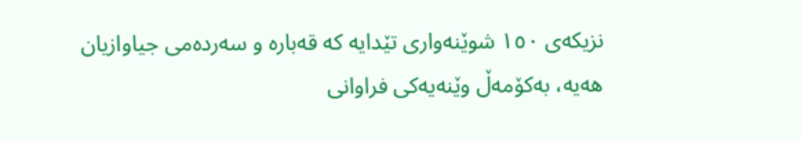نزیکەی ١٥٠ شوێنەواری تێدایە کە قەبارە و سەردەمی جیاوازیان هەیە، بەکۆمەڵ وێنەیەکی فراوانی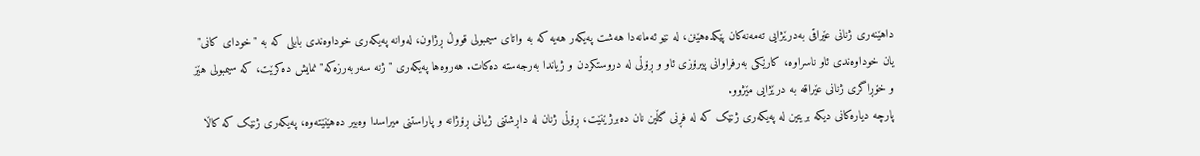داهێنەری ژنانی عێراقی بەدرێژایی تەمەنەکان پێکدەهێنن، لە نێو ئەمانەدا هەشت پەیکەر هەیە کە بە واتای سیمبولی قووڵ ڕژاون، لەوانە پەیکەری خوداوەندی بابلی کە بە "خودای کانی" یان خوداوەندی ئاو ناسراوە، کارێکی بەرفراوانی پیرۆزی ئاو و ڕۆڵی لە دروستکردن و ژیاندا بەرجەستە دەکات. هەروەها پەیکەری "ژنە سەربەرزەکە" نمایش دەکرێت، کە سیمبولی هێز و خۆڕاگری ژنانی عێراقە بە درێژایی مێژوو.
پارچە دیارەکانی دیکە بریتین لە پەیکەری ژنێک کە لە فڕنی گڵین نان دەبرژێنێت، ڕۆڵی ژنان لە داڕشتنی ژیانی ڕۆژانە و پاراستنی میراسدا وەبیر دەهێنێتەوە، پەیکەری ژنێک کە کاڵا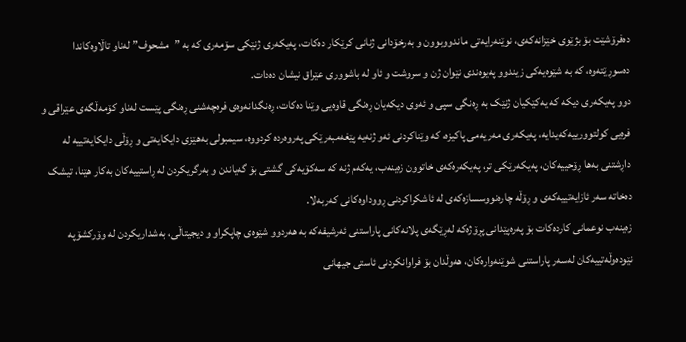دەفرۆشێت بۆ بژێوی خێزانەکەی، نوێنەرایەتی ماندووبوون و بەرخۆدانی ژنانی کرێکار دەکات، پەیکەری ژنێکی سۆمەری کە بە ”مشحوف” لەناو تاڵاوەکاندا دەسوڕێتەوە، کە بە شێوەیەکی زیندوو پەیوەندی نێوان ژن و سروشت و ئاو لە باشووری عێراق نیشان دەدات.
دوو پەیکەری دیکە کە یەکێکیان ژنێک بە ڕەنگی سپی و ئەوی دیکەیان ڕەنگی قاوەیی وێنا دەکات، ڕەنگدانەوەی فرەچەشنی ڕەنگی پێست لەناو کۆمەڵگەی عێراقی و فرەیی کولتوورییەکەیدایە، پەیکەری مەریەمی پاکیزە، کە وێناکردنی ئەو ژنەیە پێغەمبەرێکی پەروەردە کردووە، سیمبولی بەهێزی دایکایەتی و ڕۆڵی دایکایەتییە لە داڕشتنی بەها ڕۆحییەکان، پەیکەرێکی تر، پەیکەرەکەی خاتوون زەینەب، یەکەم ژنە کە سەکۆیەکی گشتی بۆ گەیاندن و بەرگریکردن لە ڕاستییەکان بەکار هێنا، تیشک دەخاتە سەر ئازایەتییەکەی و ڕۆڵە چارەنووسسازەکەی لە ئاشکراکردنی ڕووداوەکانی کەربەلا.
زەینەب نوعمانی کاردەکات بۆ پەرەپێدانی پڕۆژەکە لەڕێگەی پلانەکانی پاراستنی ئەرشیفەکە بە هەردوو شێوەی چاپکراو و دیجیتاڵی، بەشداریکردن لە وۆرکشۆپە نێودەوڵەتییەکان لەسەر پاراستنی شوێنەوارەکان، هەوڵدان بۆ فراوانکردنی ئاستی جیهانی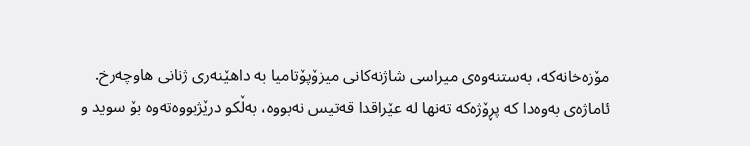مۆزەخانەکە، بەستنەوەی میراسی شاژنەکانی میزۆپۆتامیا بە داهێنەری ژنانی هاوچەرخ.
ئاماژەی بەوەدا کە پڕۆژەکە تەنها لە عێراقدا قەتیس نەبووە، بەڵکو درێژبووەتەوە بۆ سوید و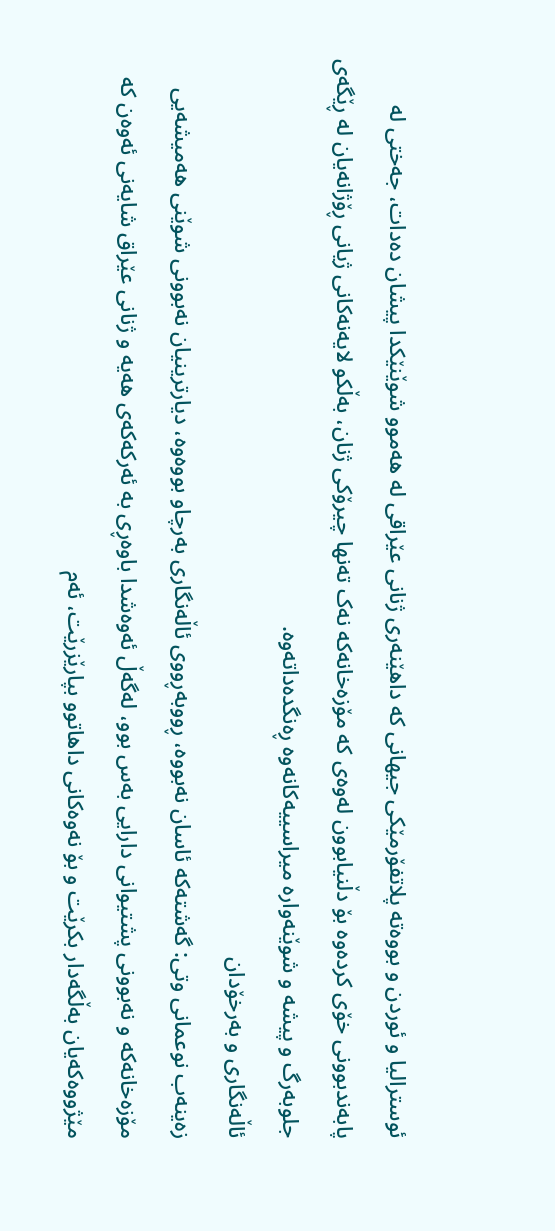ئوسترالیا و ئوردن و بووەتە پلاتفۆرمێکی جیهانی کە داهێنەری ژنانی عێراقی لە هەموو شوێنێکدا پیشان دەدات، جەختی لە پابەندبوونی خۆی کردەوە بۆ دڵنیابوون لەوەی کە مۆزەخانەکە نەک تەنها چیرۆکی ژنان، بەڵکو لایەنەکانی ژیانی ڕۆژانەیان لە ڕێگەی جلوبەرگ و پیشە و شوێنەوارە میراسییەکانەوە ڕەنگدەداتەوە.
ئاڵەنگاری و بەرخۆدان
زەینەب نوعمانی وتی: گەشتەکە ئاسان نەبووە، ڕووبەڕووی ئاڵەنگاری بەرچاو بووەوە، دیارترینیان نەبوونی شوێنی هەمیشەیی مۆزەخانەکە و نەبوونی پشتیوانی دارایی بەس بوو، لەگەڵ ئەوەشدا باوەڕی بە ئەرکەکەی هەیە و ژنانی عێراق شایەنی ئەوەن کە مێژووەکەیان بەڵگەدار بکرێت و بۆ نەوەکانی داهاتوو بپارێزرێت، ئەم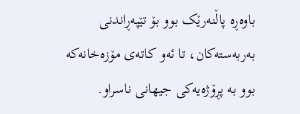باوەڕە پاڵنەرێک بوو بۆ تێپەڕاندنی بەربەستەکان، تا ئەو کاتەی مۆزەخانەکە بوو بە پڕۆژەیەکی جیهانی ناسراو.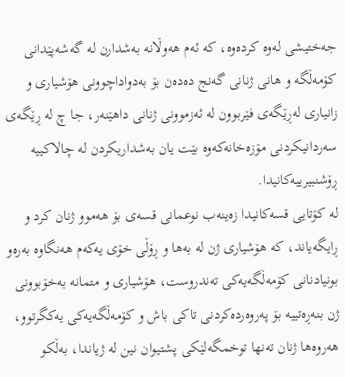جەختیشی لەوە کردەوە، کە ئەم هەوڵانە بەشدارن لە گەشەپێدانی کۆمەڵگە و هانی ژنانی گەنج دەدەن بۆ بەدواداچوونی هۆشیاری و زانیاری لەڕێگەی فێربوون لە ئەزموونی ژنانی داهێنەر، جا چ لە ڕێگەی سەردانیکردنی مۆزەخانەکەوە بێت یان بەشداریکردن لە چالاکییە ڕۆشنبیرییەکانیدا.
لە کۆتایی قسەکانیدا زەینەب نوعمانی قسەی بۆ هەموو ژنان کرد و ڕایگەیاند، کە هۆشیاری ژن لە بەها و ڕۆڵی خۆی یەکەم هەنگاوە بەرەو بونیادنانی کۆمەڵگەیەکی تەندروست، هۆشیاری و متمانە بەخۆبوونی ژن بنەڕەتییە بۆ پەروەردەکردنی تاکی باش و کۆمەڵگەیەکی یەکگرتوو، هەروەها ژنان تەنها توخمگەلێکی پشتیوان نین لە ژیاندا، بەڵکو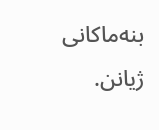بنەماکانی ژیانن.